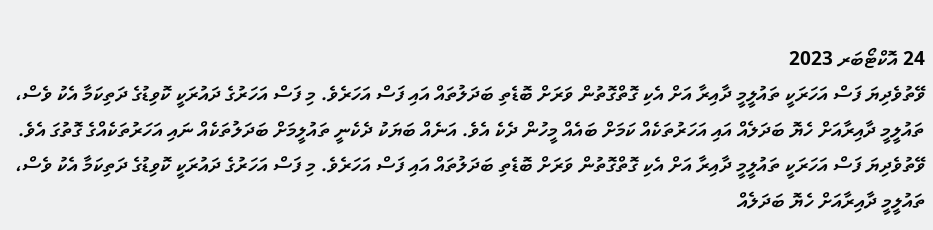24 އޮކްޓޯބަރ 2023
ވޭތުވެދިޔަ ފަސް އަހަރަކީ ތައުލީމީ ދާއިރާ އަށް އެކި ގޮތްގޮތުން ވަރަށް ބޮޑެތި ބަދަލުތައް އައި ފަސް އަހަރެވެ. މި ފަސް އަހަރުގެ ދައުރަކީ ކޮވިޑުގެ ދަތިކަމާ އެކު ވެސް، ތައުލީމީ ދާއިރާއަށް ހެޔޮ ބަދަލެއް އައި އަހަރުތަކެއް ކަމަށް ބައެއް މީހުން ދެކެ އެވެ. އަނެއް ބަޔަކު ދެކެނީ ތައުލީމަށް ބަދަލުތަކެއް ނައި އަހަރުތަކެއްގެ ގޮތުގަ އެވެ.
ވޭތުވެދިޔަ ފަސް އަހަރަކީ ތައުލީމީ ދާއިރާ އަށް އެކި ގޮތްގޮތުން ވަރަށް ބޮޑެތި ބަދަލުތައް އައި ފަސް އަހަރެވެ. މި ފަސް އަހަރުގެ ދައުރަކީ ކޮވިޑުގެ ދަތިކަމާ އެކު ވެސް، ތައުލީމީ ދާއިރާއަށް ހެޔޮ ބަދަލެއް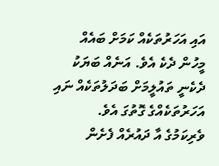އައި އަހަރުތަކެއް ކަމަށް ބައެއް މީހުން ދެކެ އެވެ. އަނެއް ބަޔަކު ދެކެނީ ތައުލީމަށް ބަދަލުތަކެއް ނައި އަހަރުތަކެއްގެ ގޮތުގަ އެވެ.
ވެރިކަމުގެ އާ ދައުރެއް ފެށެން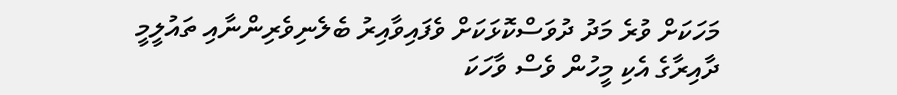މަހަކަށް ވުރެ މަދު ދުވަސްކޮޅަކަށް ވެފައިވާއިރު ބެލެނިވެރިންނާއި ތައުލީމީ ދާއިރާގެ އެކި މީހުން ވެސް ވާހަކަ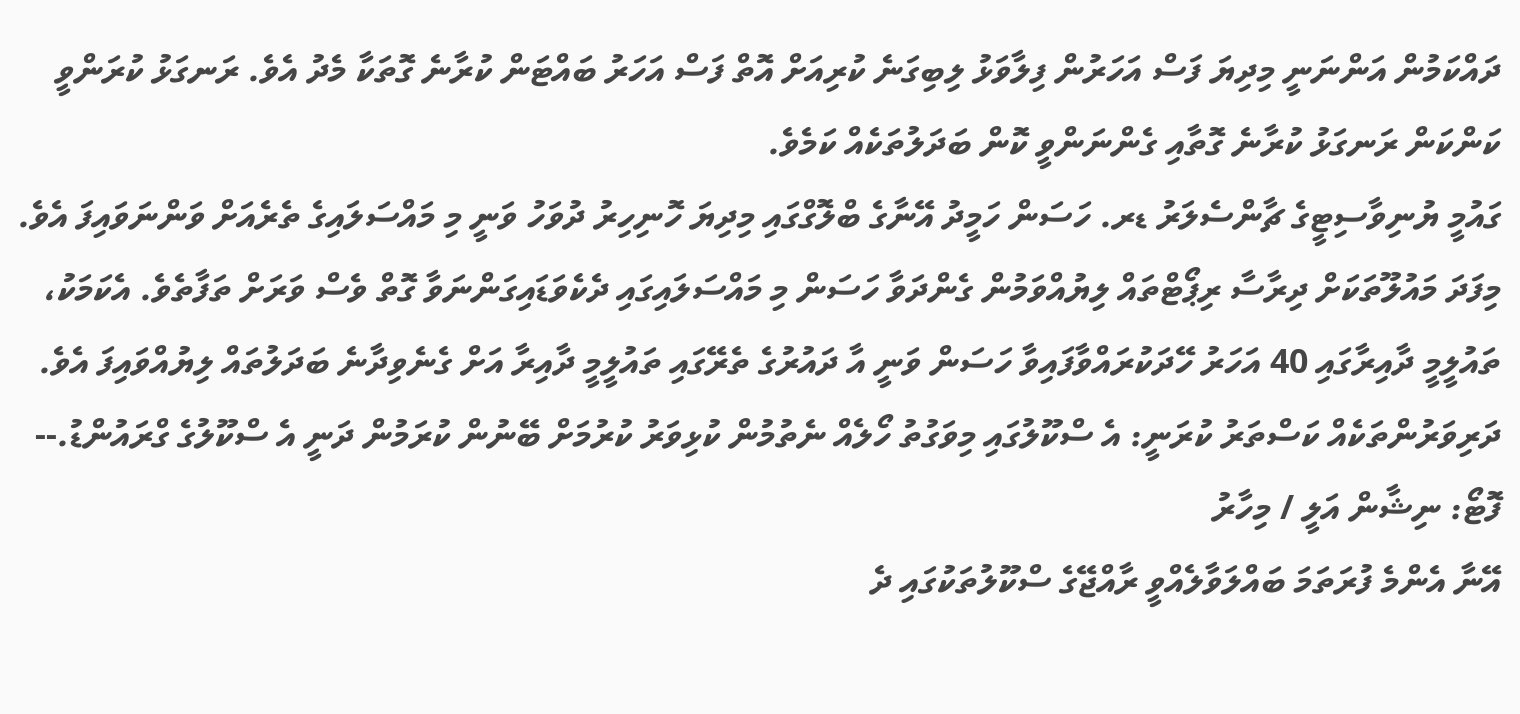ދައްކަމުން އަންނަނީ މިދިޔަ ފަސް އަހަރުން ފިލާވަޅު ލިބިގަނެ ކުރިއަށް އޮތް ފަސް އަހަރު ބައްޓަން ކުރާނެ ގޮތަކާ މެދު އެވެ. ރަނގަޅު ކުރަންވީ ކަންކަން ރަނގަޅު ކުރާނެ ގޮތާއި ގެންނަންވީ ކޮން ބަދަލުތަކެއް ކަމެވެ.
ގައުމީ ޔުނިވާސިޓީގެ ޗާންސެލަރު ޑރ. ހަސަން ހަމީދު އޭނާގެ ބްލޮގްގައި މިދިޔަ ހޮނިހިރު ދުވަހު ވަނީ މި މައްސަލައިގެ ތެރެއަށް ވަންނަވައިފަ އެވެ. މިފަދަ މައުލޫތަކަށް ދިރާސާ ރިޕޯޓްތައް ލިޔުއްވަމުން ގެންދަވާ ހަސަން މި މައްސަލައިގައި ދެކެވަޑައިގަންނަވާ ގޮތް ވެސް ވަރަށް ތަފާތެވެ. އެކަމަކު، ތައުލީމީ ދާއިރާގައި 40 އަހަރު ހޭދަކުރައްވާފައިވާ ހަސަން ވަނީ އާ ދައުރުގެ ތެރޭގައި ތައުލީމީ ދާއިރާ އަށް ގެނެވިދާނެ ބަދަލުތައް ލިޔުއްވައިފަ އެވެ.
ދަރިވަރުންތަކެއް ކަސްތަރު ކުރަނީ: އެ ސްކޫލުގައި މިވަގުތު ހޯލެއް ނެތުމުން ކުޅިވަރު ކުރުމަށް ބޭނުން ކުރަމުން ދަނީ އެ ސްކޫލުގެ ގްރައުންޑު.-- ފޮޓޯ: ނިޝާން އަލީ / މިހާރު
އޭނާ އެންމެ ފުރަތަމަ ބައްލަވާލެއްވީ ރާއްޖޭގެ ސްކޫލުތަކުގައި ދެ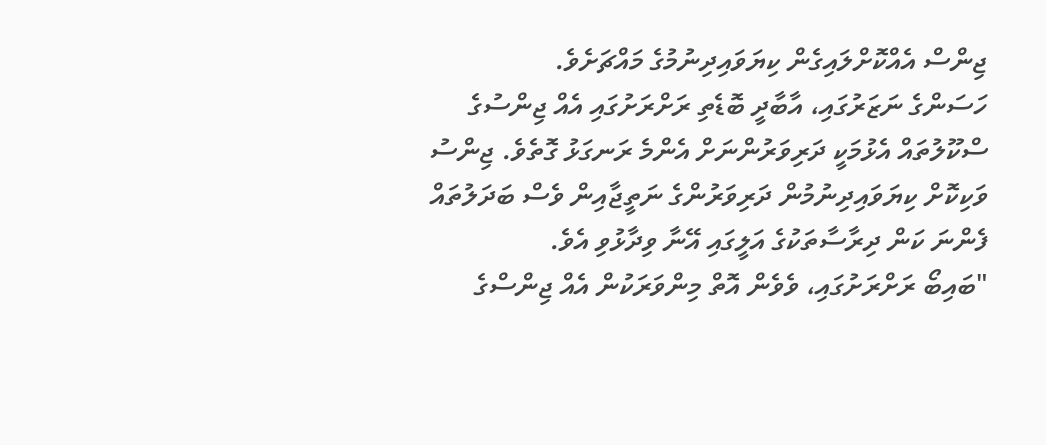ޖިންސް އެއްކޮށްލައިގެން ކިޔަވައިދިނުމުގެ މައްޗަށެވެ.
ހަސަންގެ ނަޒަރުގައި، އާބާދީ ބޮޑެތި ރަށްރަށުގައި އެއް ޖިންސުގެ ސްކޫލުތައް އެޅުމަކީ ދަރިވަރުންނަށް އެންމެ ރަނގަޅު ގޮތެވެ. ޖިންސު ވަކިކޮށް ކިޔަވައިދިނުމުން ދަރިވަރުންގެ ނަތީޖާއިން ވެސް ބަދަލުތައް ފެންނަ ކަން ދިރާސާތަކުގެ އަލީގައި އޭނާ ވިދާޅުވި އެވެ.
"ބައިބޯ ރަށްރަށުގައި، ވެވެން އޮތް މިންވަރަކުން އެއް ޖިންސްގެ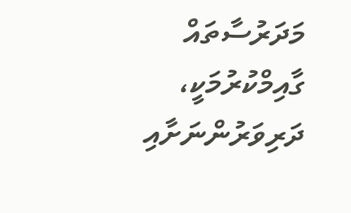މަދަރުސާތައް ގާއިމްކުރުމަކީ، ދަރިވަރުންނަށާއި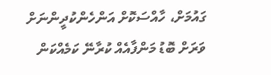ގައުމަށް، ހާއްސަކޮށް އަންހެންކުދީންނަށް ވަރަށް ބޮޑު މަންފާއެއް ކުރާނޭ ކަމެއްކަން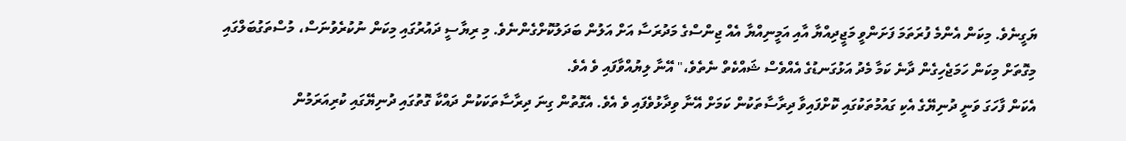ޔަގީނެވެ. މިކަން އެންމެ ފުރަތަމަ ފަށަންވީ މަޖީދިއްޔާ އާއި އަމީނިއްޔާ އެއް ޖިންސްގެ މަދުރަސާ އަށް އަލުން ބަދަލުކޮށްގެންނެވެ. މި ރިޔާސީ ދައުރުގައި މިކަން ނުކުރެވުނަސް، މުސްތަގުބަލްގައި މިގޮތަށް މިކަން ހަމަޖެހިގެން ދާނެ ކަމާ މެދު އަޅުގަނޑުގެ އެއްވެސް ޝައްކެތް ނެތެވެ،" އޭނާ ލިޔުއްވާފައި ވެ އެވެ.
އެކަން ފާހަގަ ވަނީ ދުނިޔޭގެ އެކި ގައުމުތަކުގައި ކޮށްފައިވާ ދިރާސާތަކުން ކަމަށް އޭނާ ވިދާޅުވެފައި ވެ އެވެ. އެގޮތުން ގިނަ ދިރާސާތަކަކުން ދައްކާ ގޮތުގައި ދުނިޔޭގައި ކުރިއަރަމުން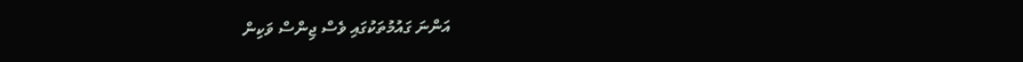އަންނަ ގައުމުތަކުގައި ވެސް ޖިންސް ވަކިން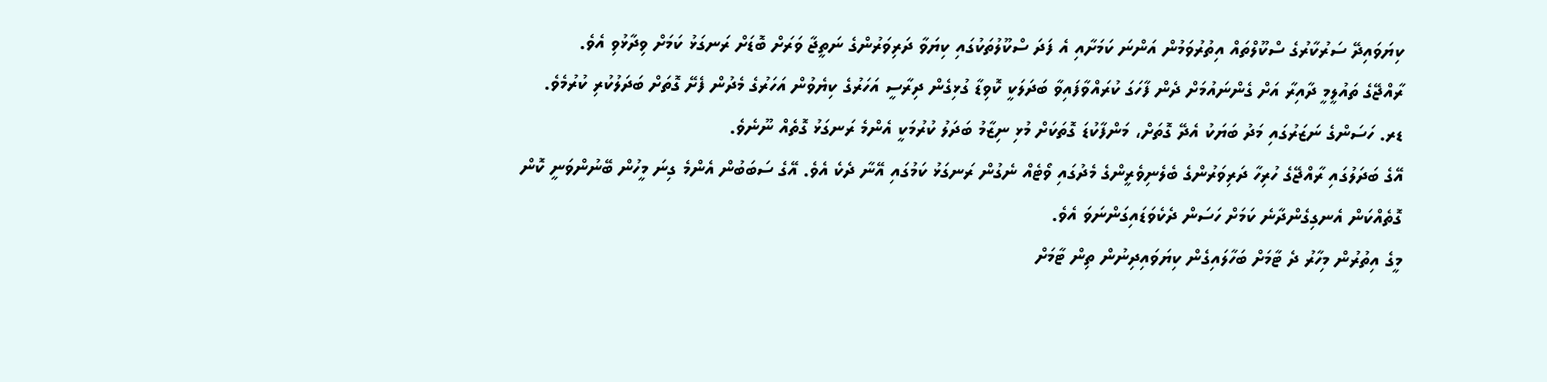ކިޔަވައިދޭ ސަރުކާރުގެ ސްކޫލްތައް އިތުރުވަމުން އަންނަ ކަމަށާއި އެ ފަދަ ސްކޫލުތަކުގައި ކިޔަވާ ދަރިވަރުންގެ ނަތީޖާ ވަރަށް ބޮޑަށް ރަނގަޅު ކަމަށް ވިދާޅުވި އެވެ.
ރާއްޖޭގެ ތައުލީމީ ދާއިރާ އަށް ގެންނައުމަށް ދެން ފާހަގަ ކުރައްވާފައިވާ ބަދަލަކީ ކޮވިޑާ ގުޅިގެން ދިރާސީ އަހަރުގެ ކިޔެވުން އަހަރުގެ މެދުން ފެށޭ ގޮތަށް ބަދަލުކުރި ކުރުމެވެ. ޑރ. ހަސަންގެ ނަޒަރުގައި މަދު ބަޔަކު އެދޭ ގޮތަށް، މަންފާކުޑަ ގޮތަކަށް މުޅި ނިޒާމު ބަދަލު ކުރުމަކީ އެންމެ ރަނގަޅު ގޮތެއް ނޫނެވެ.
އޭގެ ބަދަލުގައި ރާއްޖޭގެ ހުރިހާ ދަރިވަރުންގެ ބެލެނިވެރީންގެ މެދުގައި ވޯޓެއް ނެގުން ރަނގަޅު ކަމުގައި އޭނާ ދެކެ އެވެ. އޭގެ ސަބަބުން އެންމެ ގިނަ މީހުން ބޭނުންވަނީ ކޮން ގޮތެއްކަން އެނގިގެންދާނެ ކަމަށް ހަސަން ދެކެވަޑައިގަންނަވަ އެވެ.
މީގެ އިތުރުން މިހާރު ދެ ޓާމަށް ބަހާލައިގެން ކިޔަވައިދިނުން ތިން ޓާމަށް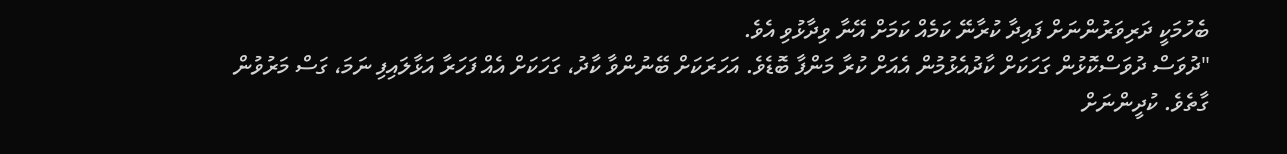ބެހުމަކީ ދަރިވަރުންނަށް ފައިދާ ކުރާނޭ ކަމެއް ކަމަށް އޭނާ ވިދާޅުވި އެވެ.
"ދުވަސް ދުވަސްކޮޅުން ގަހަކަށް ކާދުއެޅުމުން އެއަށް ކުރާ މަންފާ ބޮޑެވެ. އަހަރަކަށް ބޭނުންވާ ކާދު، ގަހަކަށް އެއް ފަހަރާ އަޅާލައިފި ނަމަ، ގަސް މަރުވުން ގާތެވެ. ކުދީންނަށް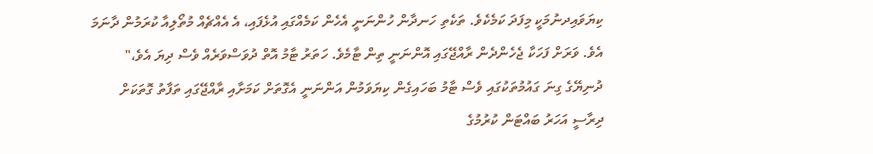ކިޔަވައިދނުމަކީ މިފަދަ ކަމެކެވެ. ތަކެތި ހަނދާން ހުންނަނީ އެހެން ކަމެއްގައި އުޅެފައި، އެ އެއްޗެއް މުތޯލިއާ ކުރަމުން ދާނަމަ އެވެ. ވަރަށް ފަހަކާ ޖެހެންދެން ރާއްޖޭގައި އޮންނަނީ ތިން ޓާމެވެ. ހަތަރު ޓާމު އޮތް ދުވަސްވަރެއް ވެސް ދިޔަ އެވެ،"
ދުނިޔޭގެ ގިނަ ގައުމުތަކުގައި ވެސް ޓާމު ބަހައިގެން ކިޔަވަމުން އަންނަނީ އެގޮތަށް ކަމަށާއި ރާއްޖޭގައި ތަފާތު ގޮތަކަށް ދިރާސީ އަހަރު ބައްޓަން ކުރުމުގެ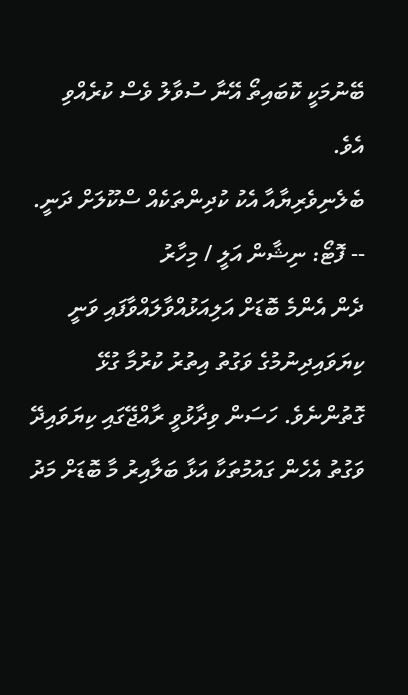ބޭނުމަކީ ކޮބައިތޯ އޭނާ ސުވާލު ވެސް ކުރެއްވި އެވެ.
ބެލެނިވެރިޔާއާ އެކު ކުދިންތަކެއް ސްކޫލަށް ދަނީ. -- ފޮޓޯ: ނިޝާން އަލީ / މިހާރު
ދެން އެންމެ ބޮޑަށް އަލިއަޅުއްވާލައްވާފައި ވަނީ ކިޔަވައިދިނުމުގެ ވަގުތު އިތުރު ކުރުމާ ގުޅޭ ގޮތުންނެވެ. ހަސަން ވިދާޅުވީ ރާއްޖޭގައި ކިޔަވައިދޭ ވަގުތު އެހެން ގައުމުތަކާ އަޅާ ބަލާއިރު މާ ބޮޑަށް މަދު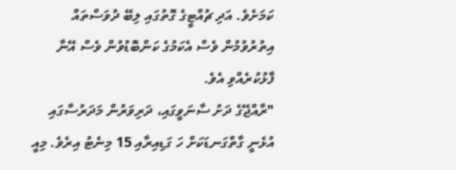ކަމަށެވެ. އަދި ޗުއްޓީގެ ގޮތުގައި ލިބޭ ދުވަސްތައް އިތުރުވުމުން ވެސް އެކަމުގެ ކަންބޮޑުވުން ވެސް އޭނާ ފާޅުކުރެއްވި އެވެ.
"ރާއްޖޭގެ ދަށު ސާނަވީގައި، ދަރިވަރުން މަދަރުސާގައި އުޅެނީ ގާތްގަނޑަކަށް ހަ ގަޑިއިރާއި 15 މިނެޓު އިރެވެ. މިއީ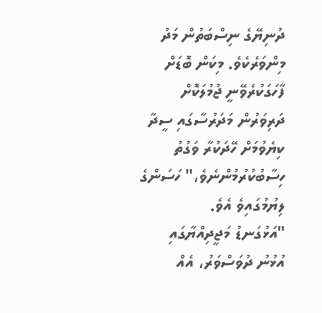ދުނިޔޭގެ ނިސްބަތުން މަދު މިންވަރެކެވެ. މިކަން ބޮޑަށް ފާހަގަކުރެވޭނީ ޖުމުލަކޮށް ދަރިވަރުން މަދަރުސާގައި ސީދާ ކިޔެވުމަށް ހޭދަކުރާ ވަގުތު ހިސާބުކުރުމުންނެވެ،" ހަސަންގެ ލިޔުމުގައިވެ އެވެ.
"އަޅުގަނޑު މަޖީދިއްޔާގައި އުޅުނު ދުވަސްވަރު، އެއް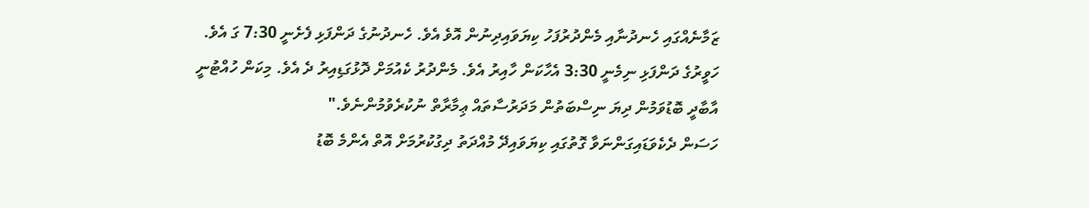ޒަމާނެއްގައި ހެނދުނާއި މެންދުރުފަހު ކިޔަވައިދިނުން އޮވެ އެވެ. ހެނދުނުގެ ދަންފަޅި ފެށެނީ 7:30 ގަ އެވެ. ހަވީރުގެ ދަންފަޅި ނިމެނީ 3:30 އެހާކަން ހާއިރު އެވެ. މެންދުރު ކެއުމަށް ދޮޅުގަޑިއިރު ދެ އެވެ. މިކަން ހުއްޓުނީ އާބާދީ ބޮޑުވަމުން ދިޔަ ނިސްބަތުން މަދަރުސާތައް ޢިމާރާތް ނުކުރެވުމުންނެވެ."
ހަސަން ދެކެވަޑައިގަންނަވާ ގޮތުގައި ކިޔަވައިދޭ މުއްދަތު ދިގުކުރުމަށް އޮތް އެންމެ ބޮޑު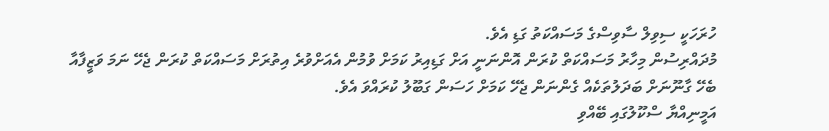ހުރަހަކީ ސިވިލް ސާވިސްގެ މަސައްކަތު ގަޑި އެވެ.
މުދައްރިސުން މިހާރު މަސައްކަތް ކުރަން އޮންނަނީ އަށް ގަޑިއިރު ކަމަށް ވުމުން އެއަށްވުރެ އިތުރަށް މަސައްކަތް ކުރަން ޖެހޭ ނަމަ ވަޒީފާއާ ބެހޭ ގާނޫނަށް ބަދަލުތަކެއް ގެންނަން ޖެހޭ ކަމަށް ހަސަން ގަބޫލު ކުރައްވަ އެވެ.
އަމީނިއްޔާ ސްކޫލުގައި ބޭއްވި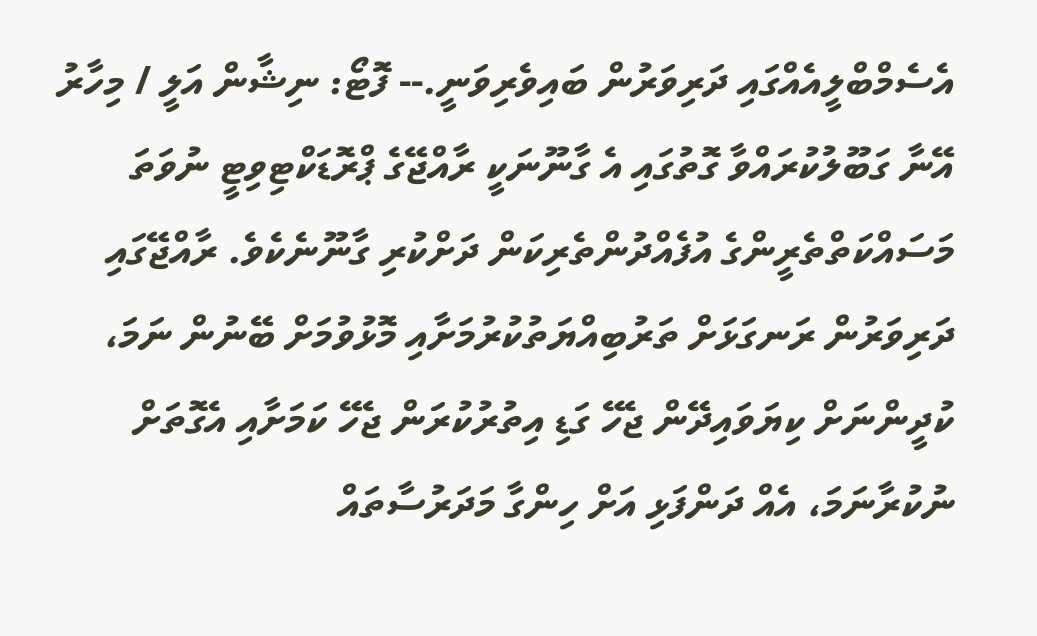އެސެމްބްލީއެއްގައި ދަރިވަރުން ބައިވެރިވަނީ.-- ފޮޓޯ: ނިޝާން އަލީ / މިހާރު
އޭނާ ގަބޫލުކުރައްވާ ގޮތުގައި އެ ގާނޫނަކީ ރާއްޖޭގެ ޕްރޮޑަކްޓިވިޓީ ނުވަތަ މަސައްކަތްތެރީންގެ އުފެއްދުންތެރިކަން ދަށްކުރި ގާނޫނެކެވެ. ރާއްޖޭގައި ދަރިވަރުން ރަނގަޅަށް ތަރުބިއްޔަތުކުރުމަށާއި މޮޅުވުމަށް ބޭނުން ނަމަ، ކުދީންނަށް ކިޔަވައިދޭން ޖެހޭ ގަޑި އިތުރުކުރަން ޖެހޭ ކަމަށާއި އެގޮތަށް ނުކުރާނަމަ، އެއް ދަންފަޅި އަށް ހިންގާ މަދަރުސާތައް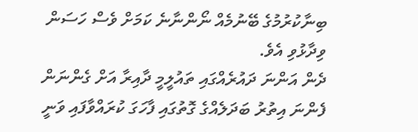ބިނާކުރުމުގެ ބޭނުމެއް ނޯންނާނެ ކަމަށް ވެސް ހަސަން ވިދާޅުވި އެވެ.
ދެން އަންނަ ދައުރެއްގައި ތައުލީމީ ދާއިރާ އަށް ގެންނަން ފެންނަ އިތުރު ބަދަލެއްގެ ގޮތުގައި ފާހަގަ ކުރައްވާފައި ވަނީ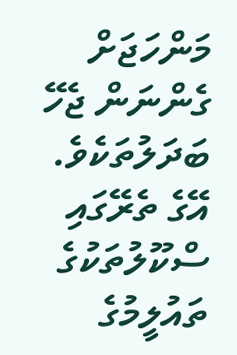މަންހަޖަށް ގެންނަން ޖެހޭ ބަދަލުތަކެވެ.
އޭގެ ތެރޭގައި ސްކޫލުތަކުގެ ތައުލީމުގެ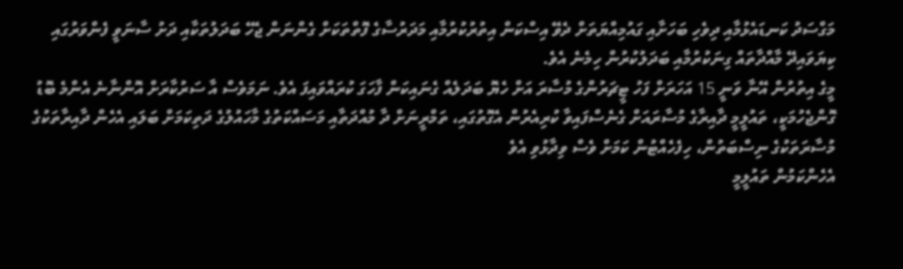މަގްސަދު ކަނޑައެޅުމާއި ދިވެހި ބަހަށާއި ގައުމިއްޔަތަށް ދެވޭ އިސްކަން އިތުރުކުރުމާއި މަދަރުސާގެ ފޮތްތަކަށް ގެންނަން ޖެހޭ ބަދަލުތަކާއި ދަށު ސާނަވީ ފެންވަރުގައި ކިޔަވައިދޭ މާއްދާތައް ގިނަކުރުމާއި ބަދަލުކުރުން ހިމެނެ އެވެ.
މީގެ އިތުރުން އޭނާ ވަނީ 15 އަހަރަށް ފަހު ޓީޗަރުންގެ މުސާރަ އަށް ހެޔޮ ބަދަލެއް ގެނައިކަން ފާހަގަ ކުރައްވައިފަ އެވެ. ނަމަވެސް އާ ސަރުކާރަށް އޮންނާނެ އެންމެ ބޮޑު ގޮންޖެހުމަކީ، ތައުލީމީ ދާއިރާގެ މުސާރައަށް ގެނެސްފައިވާ ކުރިއެރުން އެގޮތުގައި، ތަމްރީނަށް ދާ މުއްދަތާއި މަސައްކަތުގެ މާހައުލުގެ ދަތިކަމަށް ބަލައި އެހެން ދާއިރާތަކުގެ މުސާރަތަކުގެ ނިސްބަތުން، ހިފެހެއްޓުން ކަމަށް ވެސް ވިދާޅުވި އެވެ
އެހެންކަމުން ތައުލީމީ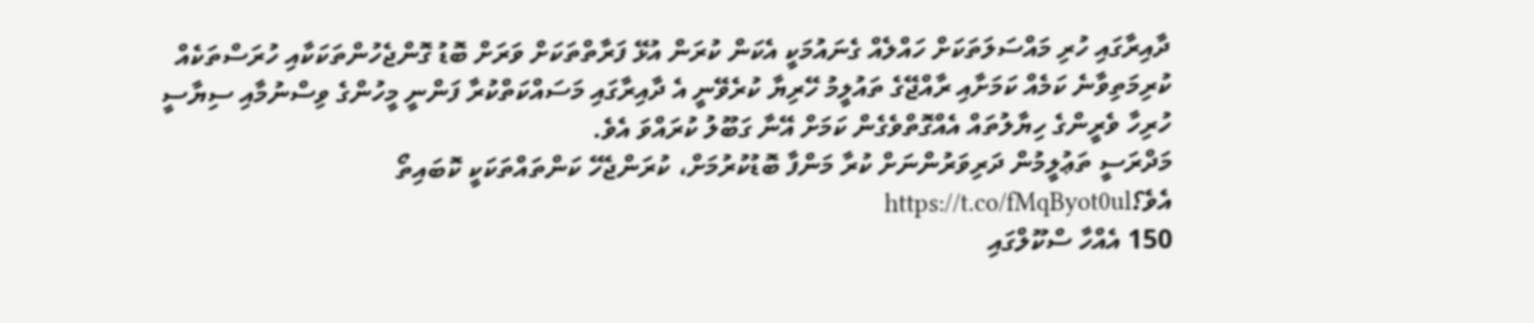ދާއިރާގައި ހުރި މައްސަލަތަކަށް ހައްލެއް ގެނައުމަކީ އެކަން ކުރަން އުޅޭ ފަރާތްތަކަށް ވަރަށް ބޮޑު ގޮންޖެހުންތަކަކާއި ހުރަސްތަކެއް ކުރިމަތިވާނެ ކަމެއް ކަމަށާއި ރާއްޖޭގެ ތައުލީމު ހޭރިޔާ ކުރެވޭނީ އެ ދާއިރާގައި މަސައްކަތްކުރާ ފަންނީ މީހުންގެ ވިސްނުމާއި ސިޔާސީ ހުރިހާ ވެރީންގެ ހިޔާލުތައް އެއްގޮތްވެގެން ކަމަށް އޭނާ ގަބޫލު ކުރައްވަ އެވެ.
މަދްރަސީ ތަޢުލީމުން ދަރިވަރުންނަށް ކުރާ މަންފާ ބޮޑުކުރުމަށް، ކުރަންޖެހޭ ކަންތައްތަކަކީ ކޮބައިތޯ އެވެ؟https://t.co/fMqByot0ul
150 އެއްހާ ސްކޫލްގައި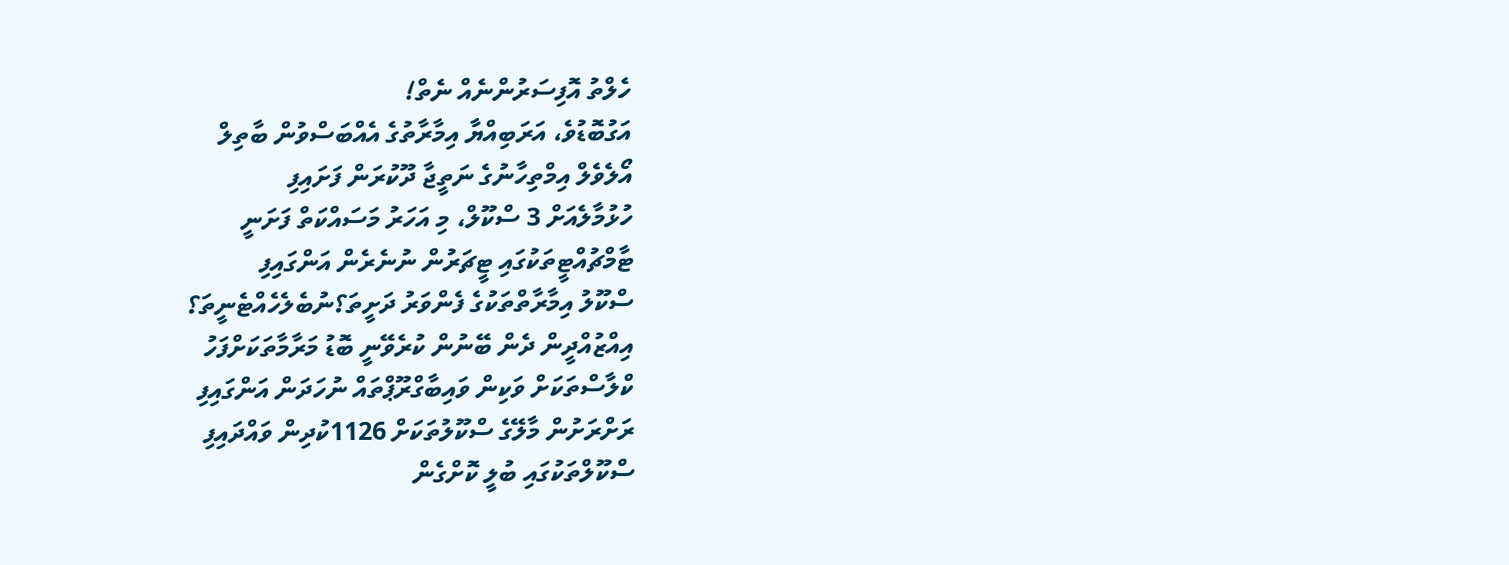ހެލްތު އޮފިސަރުންނެއް ނެތް!
އަގުބޮޑުވެ، އަރަބިއްޔާ އިމާރާތުގެ އެއްބަސްވުން ބާތިލް
އޯލެވެލް އިމްތިހާނުގެ ނަތީޖާ ދޫކުރަން ފަށައިފި
ހުޅުމާލެއަށް 3 ސްކޫލް، މި އަހަރު މަސައްކަތް ފަށަނީ
ޓާމްޗުއްޓީތަކުގައި ޓީޗަރުން ނުނެރެން އަންގައިފި
ސްކޫލު އިމާރާތްތަކުގެ ފެންވަރު ދަށީތަ؟ނުބެލެހެއްޓެނީތަ؟
އިއްޒުއްދީން ދެން ބޭނުން ކުރެވޭނީ ބޮޑު މަރާމާތަކަށްފަހު
ކްލާސްތަކަށް ވަކިން ވައިބާގްރޫޕްތައް ނުހަދަން އަންގައިފި
ރަށްރަށުން މާލޭގެ ސްކޫލުތަކަށް 1126ކުދިން ވައްދައިފި
ސްކޫލްތަކުގައި ބުލީ ކޮށްގެން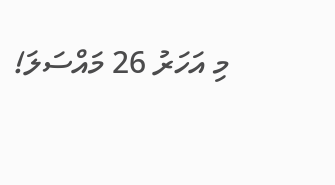މި އަހަރު 26 މައްސަލަ!